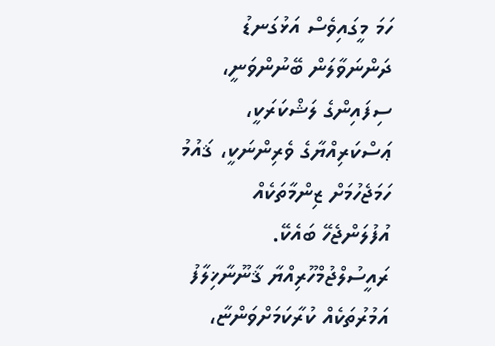ހަމަ މީގައިވެސް އަޅުގަނޑު ދަންނަވާލަން ބޭނުންވަނީ، ސިފައިންގެ ލަޝްކަރަކީ، ޢަސްކަރިއްޔާގެ ވެރިންނަކީ، ޤައުމު ހަމަޖެހުމަށް ޒިންމާތަކެއް އުފުލަންޖެހޭ ބައެކޭ. ރައީސުލްޖުމްހޫރިއްޔާ ޤާނޫނާޚިލާފު އަމުރުތަކެއް ކުރާކަމަށްވަންޏާ،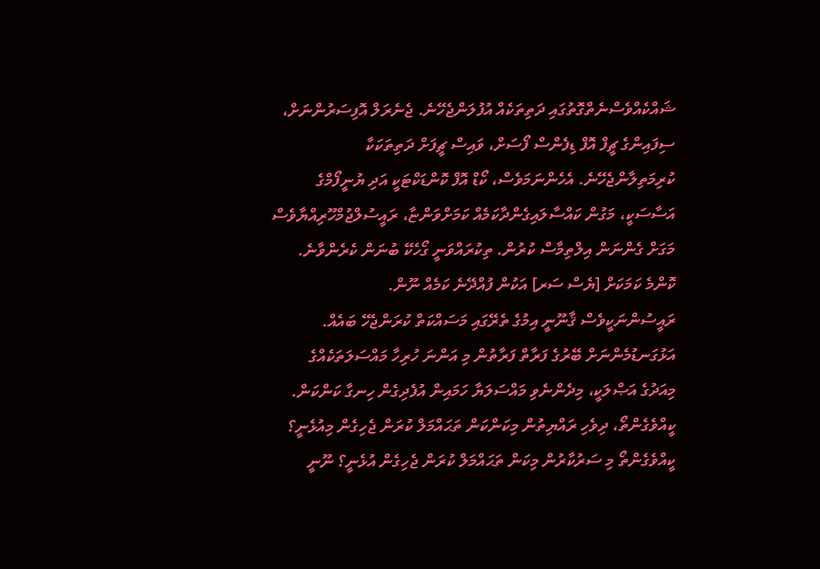ޝައްކެއްވެސްނެތްގޮތުގައި ދަތިތަކެއް އުފުލަންޖެހޭނެ. ޖެނެރަލް އޮފިސަރުންނަށް، ސިފައިންގެ ޗީފް އޮފް ޑިފެންސް ފޯސަށް، ވައިސް ޗީފަށް ދަތިތަކަކާ ކުރިމަތިލާންޖެހޭނެ. އެހެންނަމަވެސް، ކޯޑް އޮފް ކޮންޑަކްޓަކީ އަދި ޔުނީފޯމްގެ އަސާސަކީ، މަގުން ކައްސާލައިގެންދާކަމެއް ކަމަށްވަންޏާ، ރައީސުލްޖުމްހޫރިއްޔާވެސް މަގަށް ގެންނަން އިލްތިމާސް ކުރުން. ތިކުރައްވަނީ ގޯހެކޭ ބުނަން ކެރެންވާނެ. ކޮންމެ ކަމަކަށް [ޔެސް ސަރ] އަކުން ފުއްދޭނެ ކަމެއް ނޫން.
ރައީސުންނަކީވެސް ޤާނޫނީ އިމުގެ ތެރޭގައި މަސައްކަތް ކުރަންޖެހޭ ބައެއް. އަޅުގަނޑުމެންނަށް ބޭރުގެ ފަރާތް ފަރާތުން މި އަންނަ ހުރިހާ މައްސަލަތަކެއްގެ މިއަދުގެ އަޞްލަކީ، މިދެންނެވި މައްސަލަޔާ ހަމައިން އުފެދިގެން ހިނގާ ކަންކަން. ކީއްވެގެންތޯ، ދިވެހި ރައްޔިތުން މިކަންކަން ތަޙައްމަލް ކުރަން ޖެހިގެން މިއުޅެނީ؟ ކީއްވެގެންތޯ މި ސަރުކާރުން މިކަން ތަޙައްމަލް ކުރަން ޖެހިގެން އުޅެނީ؟ ނޫނީ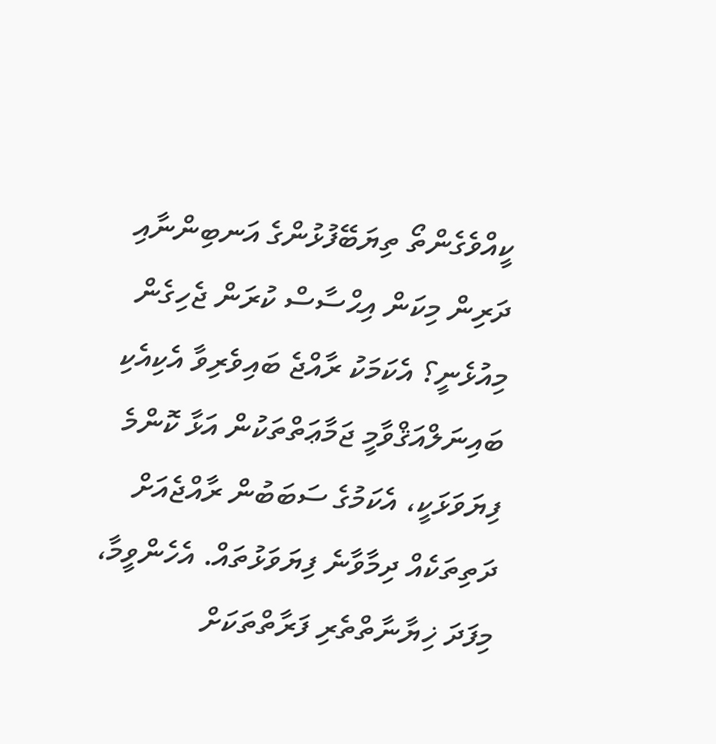ކީއްވެގެންތޯ ތިޔަބޭފުޅުންގެ އަނބިންނާއި ދަރިން މިކަން އިޙްސާސް ކުރަން ޖެހިގެން މިއުޅެނީ؟ އެކަމަކު ރާއްޖެ ބައިވެރިވާ އެކިއެކި ބައިނަލްއަޤްވާމީ ޖަމާޢަތްތަކުން އަޅާ ކޮންމެ ފިޔަވަޅަކީ، އެކަމުގެ ސަބަބުން ރާއްޖެއަށް ދަތިތަކެއް ދިމާވާނެ ފިޔަވަޅުތައް. އެހެންވީމާ، މިފަދަ ޚިޔާނާތްތެރި ފަރާތްތަކަށް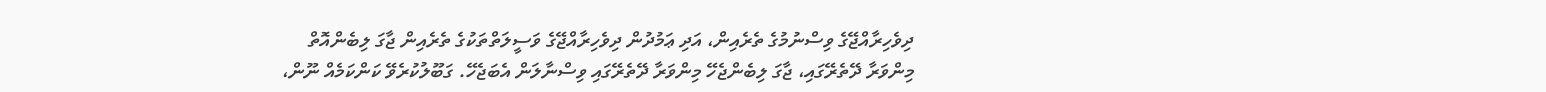ދިވެހިރާއްޖޭގެ ވިސްނުމުގެ ތެރެއިން، އަދި ޢަމުދުން ދިވެހިރާއްޖޭގެ ވަސީލަތްތަކުގެ ތެރެއިން ޖާގަ ލިބެންއޮތް މިންވަރާ ދޭތެރޭގައި، ޖާގަ ލިބެންޖެހޭ މިންވަރާ ދޭތެރޭގައި ވިސްނާލަން އެބަޖެހޭ. ގަބޫލުކުރެވޭ ކަންކަމެއް ނޫން،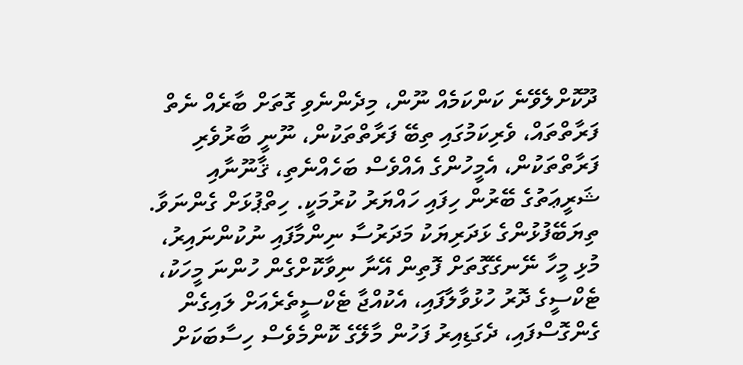ދޫކޮށްލެވޭނެ ކަންކަމެއް ނޫން، މިދެންނެވި ގޮތަށް ބާރެއް ނެތް ފަރާތްތައް، ވެރިކަމުގައި ތިބޭ ފަރާތްތަކުން، ނޫނީ ބާރުވެރި ފަރާތްތަކުން، އެމީހުންގެ އެއްވެސް ބަހެއްނެތި، ޤާނޫނާއި ޝަރީޢަތުގެ ބޭރުން ހިފައި ހައްޔަރު ކުރުމަކީ. ހިތްޕުޅަށް ގެންނަވާ. ތިޔަބޭފުޅުންގެ ޅަދަރިޔަކު މަދަރުސާ ނިންމާފައި ނުކުންނައިރު، މުޅި މީހާ ނޭނގޭގޮތަށް ފޮތިން އޭނާ ނިވާކޮށްގެން ހުންނަ މީހަކު، ޓެކްސީގެ ދޮރު ހުޅުވާލާފައި، އެކުއްޖާ ޓެކްސީތެރެއަށް ލައިގެން ގެންގޮސްފައި، ދެގަޑިއިރު ފަހުން މާލޭގެ ކޮންމެވެސް ހިސާބަކަށް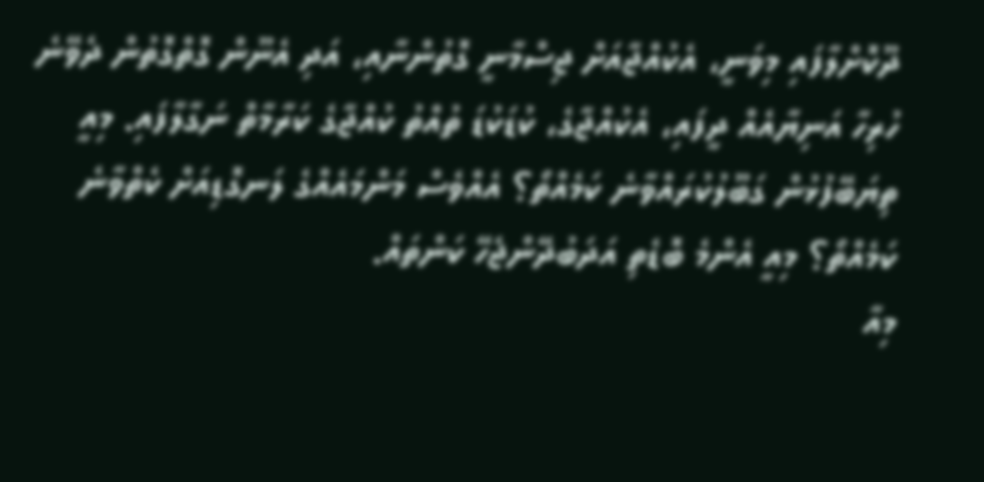ދޫކޮށްލާފައި މިވަނީ، އެކުއްޖާއަށް ޖިސްމާނީ ގޮތުންނާއި، އަދި އެނޫން ގޮތްގޮތުން ދެވޭނެ ހުރިހާ އަނިޔާއެއް ދީފައި، އެކުއްޖާގެ، ކުޑަކުޑަ ތުއްތު ކުއްޖާގެ ކަރާމާތް ނަގާލާފައި. މިއީ ތިޔަބޭފުޅުން ގަބޫލުކުރައްވާނެ ކަމެއްތޯ؟ އެއްވެސް މަންމައެއްގެ ލަނގޮޑިއަށް ކެތްވާނެ ކަމެއްތޯ؟ މިއީ އެންމެ ބޮޑެތި އަދަބުދޭންޖެހޭ ކަންތައް.
މިއާ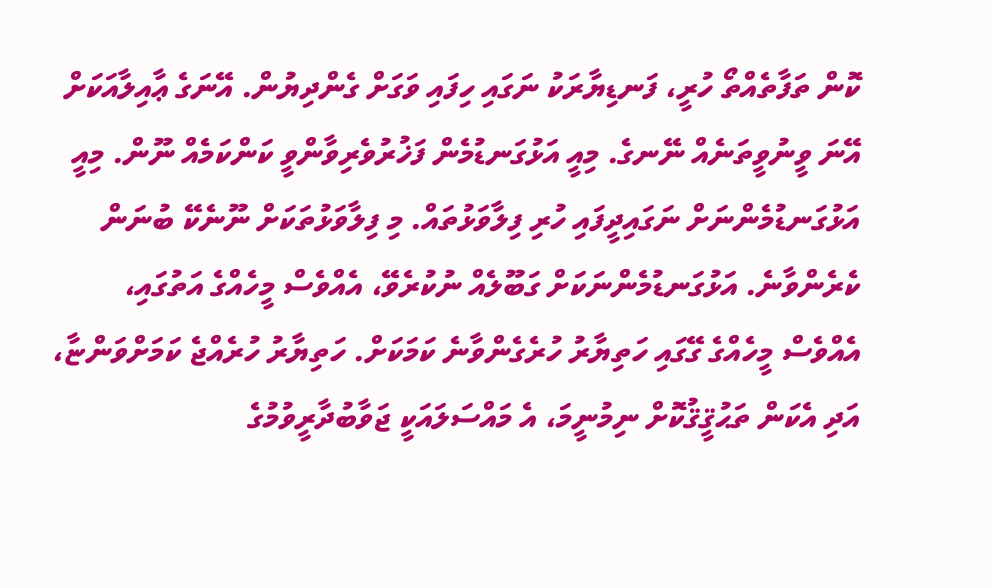ކޮން ތަފާތެއްތޯ ހުރީ، ފަނޑިޔާރަކު ނަގައި ހިފައި ވަގަށް ގެންދިޔުން. އޭނަގެ ޢާއިލާއަކަށް އޭނަ ވީނުވީތަނެއް ނޭނގެ. މިއީ އަޅުގަނޑުމެން ފަޚުރުވެރިވާންވީ ކަންކަމެއް ނޫން. މިއީ އަޅުގަނޑުމެންނަށް ނަގައިދީފައި ހުރި ފިލާވަޅުތައް. މި ފިލާވަޅުތަކަށް ނޫނެކޭ ބުނަން ކެރެންވާނެ. އަޅުގަނޑުމެންނަކަށް ގަބޫލެއް ނުކުރެވޭ، އެއްވެސް މީހެއްގެ އަތުގައި، އެއްވެސް މީހެއްގެ ގޭގައި ހަތިޔާރު ހުރެގެންވާނެ ކަމަކަށް. ހަތިޔާރު ހުރެއްޖެ ކަމަށްވަންޏާ، އަދި އެކަން ތަޙުޤީޤުކޮށް ނިމުނީމަ، އެ މައްސަލައަކީ ޖަވާބުދާރީވުމުގެ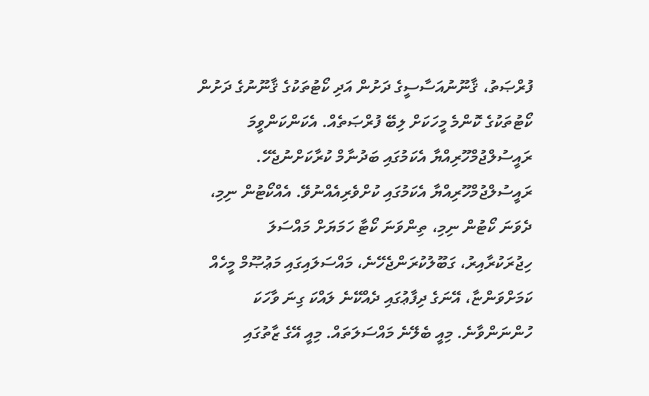ފުރްޞަތު، ޤާނޫނުއަސާސީގެ ދަށުން އަދި ކޯޓުތަކުގެ ޤާނޫނުގެ ދަށުން ކޯޓުތަކުގެ ކޮންމެ މީހަކަށް ލިބޭ ފުރްޞަތެއް. އެކަންކަންވީމަ ރައީސުލްޖުމްހޫރިއްޔާ އެކަމުގައި ބަދުނާމް ކުރާކަށްނުޖެހޭ. ރައީސުލްޖުމްހޫރިއްޔާ އެކަމުގައި ކުށްވެރިއެއްނުވޭ. އެއްކޯޓުން ނިމި، ދެވަނަ ކޯޓުން ނިމި، ތިންވަނަ ކޯޓާ ހަމަޔަށް މައްސަލަ ހިޖުރަކުރާއިރު، ގަބޫލުކުރަންޖެހޭނެ، މައްސަލައިގައި މަޢުޞޫމް މީހެއް ކަމަށްވަންޏާ، އޭނަގެ ދިފާޢުގައި ދެއްކޭނެ ލައްކަ ގިނަ ވާހަކަ ހުންނަންވާނެ. މިއީ ބެލޭނެ މައްސަލަތައް. މިއީ އޭގެ ޒާތުގައި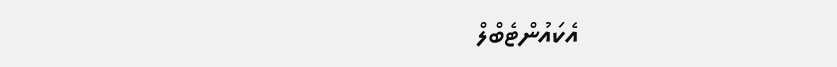އެކައުންޓެބްލް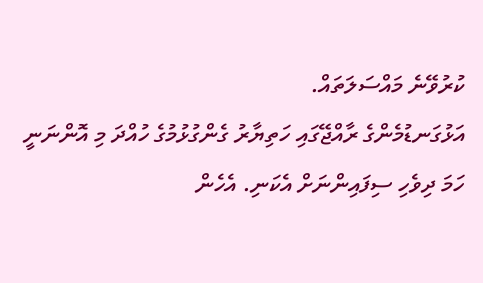ކުރުވޭނެ މައްސަލަތައް.
އަޅުގަނޑުމެންގެ ރާއްޖޭގައި ހަތިޔާރު ގެންގުޅުމުގެ ހުއްދަ މި އޮންނަނީ ހަމަ ދިވެހި ސިފައިންނަށް އެކަނި. އެހެން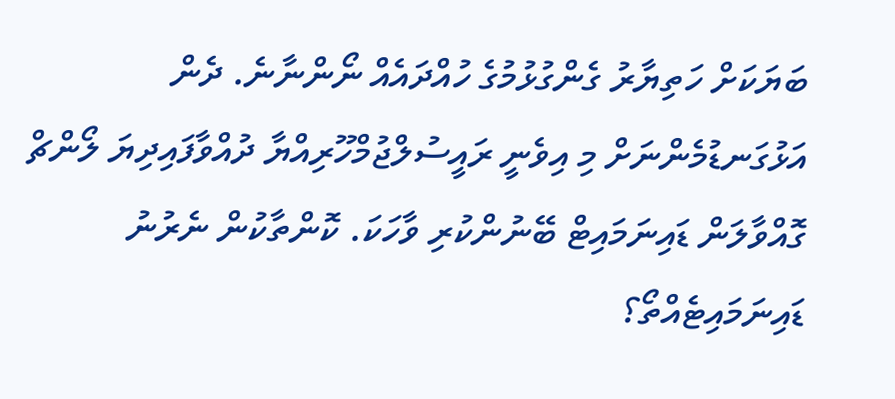ބަޔަކަށް ހަތިޔާރު ގެންގުޅުމުގެ ހުއްދައެއް ނޯންނާނެ. ދެން އަޅުގަނޑުމެންނަށް މި އިވެނީ ރައީސުލްޖުމްހޫރިއްޔާ ދުއްވާފައިދިޔަ ލޯންޗް ގޮއްވާލަން ޑައިނަމައިޓް ބޭނުންކުރި ވާހަކަ. ކޮންތާކުން ނެރުނު ޑައިނަމައިޓެއްތޯ؟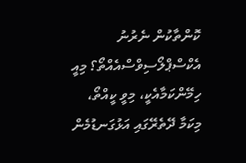ކޮންތާކުން ނެރުނު އެކްސްޕްލޯސިވްސްއެއްތޯ؟ މިއީ ހިމޭންކަމާއެކީ، މިވީ ކީއްތޯ، މިކަމާ ދޭތެރޭގައި އަޅުގަނޑުމެން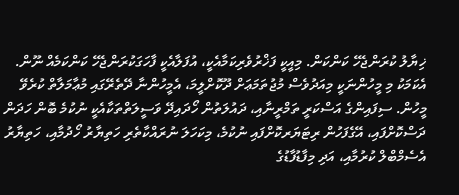ޚިޔާލު ކުރަންޖެހޭ ކަންކަން. މިއީކީ ފަޚްރުވެރިކަމާއެކީ، އުފަލާއެކީ ފާހަގަކުރަންޖެހޭ ކަންކަމެއް ނޫން. އެކަމަކު މި މީހުންނަކީ މިއަދުވެސް މުޖުތަމަޢަށް ދޫކޮށްލީމަ، އެމީހުންނާ ދޭތެރޭގައި މުޢާމަލާތް ކުރެވޭ މީހުން. ސިފައިންގެ އަސްކަރީ ތަމްރީނާއި، ދައުލަތުން ހޯދައިދޭ ވަސީލަތްތަކާއެކީ ނުކުމެ ބޮން ހަދަން ދަސްކޮށްފައި، އޭގެފަހުން ރިޓަޔަރކޮށްފައި ނުކުމެ، މިކަހަލަ ނުރައްކާތެރި ހަތިޔާރު ހޯދުމާއި، ހަތިޔާރު އެސެމްބްލް ކުރުމާއި، އަދި މިފާޑުފާޑުގެ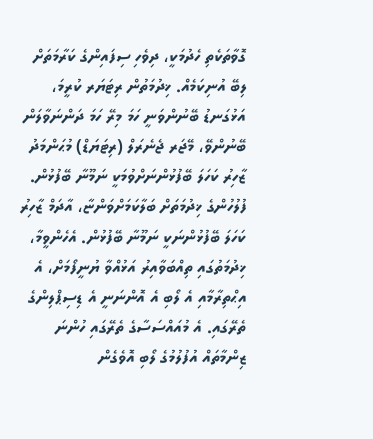ގޮވާތަކެތި ހެދުމަކީ، ދިވެހި ސިފައިންގެ ކަރާމަތަށް ލިބޭ އުނިކަމެއް. ޚިދުމަތުން ރިޓަޔަރ ކުރީމަ، އަޅުގަނޑު ބޭނުންވަނީ ހަމަ މިރޭ ހަމަ ދަންނަވާލަން ބޭނުންވޭ، މޭޖަރ ޖެނެރަލް (ރިޓަޔަޑް) މުޙަންމަދު ޒާހިރު ކަހަލަ ބޭފުޅުންނަށްވުމަކީ ނަމޫނާ ބޭފުޅުން. ފުލުހުންގެ ޚިދުމަތަށް ބަލާކަމަށްވަންޏާ، އާދަމް ޒާހިރު ކަހަލަ ބޭފުޅުންނަކީ ނަމޫނާ ބޭފުޅުން. އެހެންވީމާ، ޚިދުމަތުގައި ތިއްބަވާއިރު އަޅުއްވާ ޔުނީފޯމަށް، އެ އިޙްތިރާމާއި އެ ލޯބި އެ އޮންނަނީ އެ ޑިސިޕްލިންގެ ތެރޭގައި. އެ މުއައްސަސާގެ ތެރޭގައި ހުންނަ ޒިންމާތައް އުފުލުމުގެ ލޯބި އޮވެގެން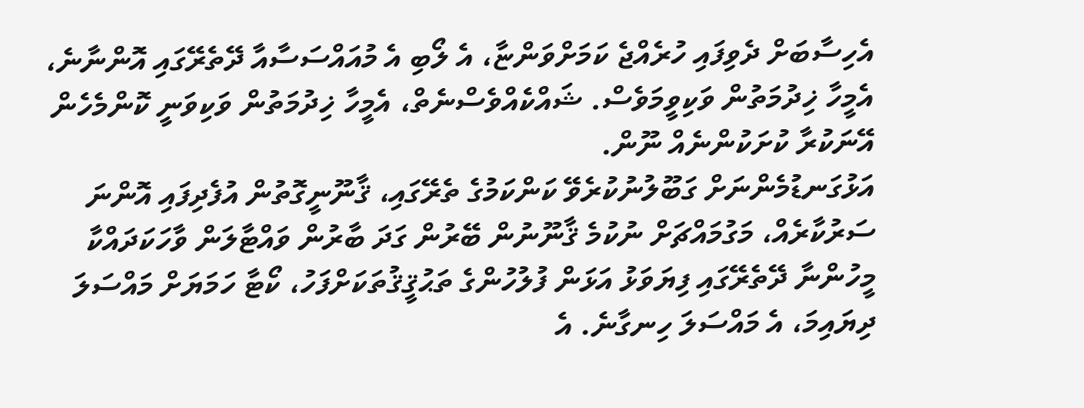އެހިސާބަށް ދެވިފައި ހުރެއްޖެ ކަމަށްވަންޏާ، އެ ލޯބި އެ މުއައްސަސާއާ ދޭތެރޭގައި އޮންނާނެ، އެމީހާ ޚިދުމަތުން ވަކިވީމަވެސް. ޝައްކެއްވެސްނެތް، އެމީހާ ޚިދުމަތުން ވަކިވަނީ ކޮންމެހެން އޭނަކުރާ ކުށަކުންނެއް ނޫން.
އަޅުގަނޑުމެންނަށް ގަބޫލުނުކުރެވޭ ކަންކަމުގެ ތެރޭގައި، ޤާނޫނީގޮތުން އުފެދިފައި އޮންނަ ސަރުކާރެއް، މަގުމައްޗަށް ނުކުމެ ޤާނޫނުން ބޭރުން ގަދަ ބާރުން ވައްޓާލަން ވާހަކަދައްކާ މީހުންނާ ދޭތެރޭގައި ފިޔަވަޅު އަޅަން ފުލުހުންގެ ތަޙުޤީޤުތަކަށްފަހު، ކޯޓާ ހަމަޔަށް މައްސަލަ ދިޔައިމަ، އެ މައްސަލަ ހިނގާނެ. އެ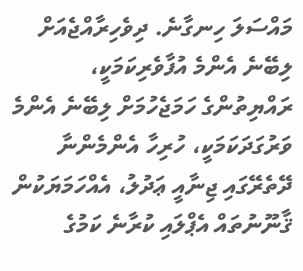މައްސަލަ ހިނގާނެ. ދިވެހިރާއްޖެއަށް ލިބޭނެ އެންމެ އުފާވެރިކަމަކީ، ރައްޔިތުންގެ ހަމަޖެހުމަށް ލިބޭނެ އެންމެ ވަރުގަދަކަމަކީ، ހުރިހާ އެންމެންނާ ދޭތެރޭގައި ޖިނާއީ ޢަދުލު، އެއްހަމަޔަކުން ޤާނޫނުތައް އެޕްލައި ކުރާނެ ކަމުގެ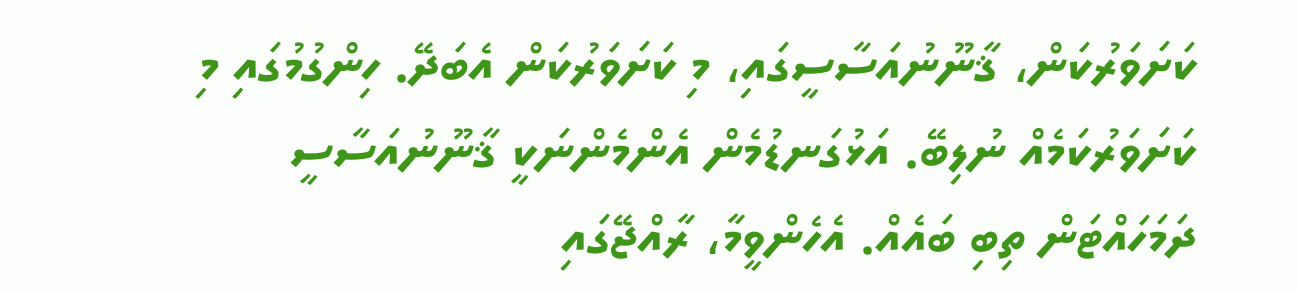ކަށަވަރުކަން، ޤާނޫނުއަސާސީގައި، މި ކަށަވަރުކަން އެބަދޭ. ހިންގުމުގައި މި ކަށަވަރުކަމެއް ނުލިބޭ. އަޅުގަނޑުމެން އެންމެންނަކީ ޤާނޫނުއަސާސީ ދަމަހައްޓަން ތިބި ބައެއް. އެހެންވީމާ، ރާއްޖޭގައި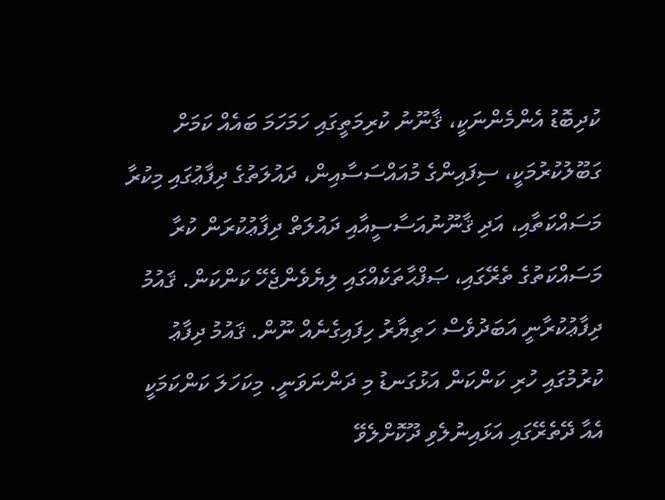ކުދިބޮޑު އެންމެންނަކީ، ޤާނޫނު ކުރިމަތީގައި ހަމަހަމަ ބައެއް ކަމަށް ގަބޫލުކުރުމަކީ، ސިފައިންގެ މުއައްސަސާއިން، ދައުލަތުގެ ދިފާޢުގައި މިކުރާ މަސައްކަތާއި، އަދި ޤާނޫނުއަސާސީއާއި ދައުލަތް ދިފާޢުކުރަން ކުރާ މަސައްކަތުގެ ތެރޭގައި، ޞަފްޙާތަކެއްގައި ލިޔެވެންޖެހޭ ކަންކަން. ޤައުމު ދިފާޢުކުރާނީ އަބަދުވެސް ހަތިޔާރު ހިފައިގެނެއް ނޫން. ޤައުމު ދިފާޢު ކުރުމުގައި ހުރި ކަންކަން އަޅުގަނޑު މި ދަންނަވަނީ. މިކަހަލަ ކަންކަމަކީ އެއާ ދޭތެރޭގައި އަޅައިނުލެވި ދޫކޮށްލެވޭ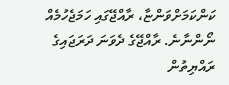ކަންކަމަށްވަންޏާ، ރާއްޖޭގައި ހަމަޖެހުމެއް ނޯންނާނެ. ރާއްޖޭގެ ދެވަނަ ދަރަޖައިގެ ރައްޔިތުން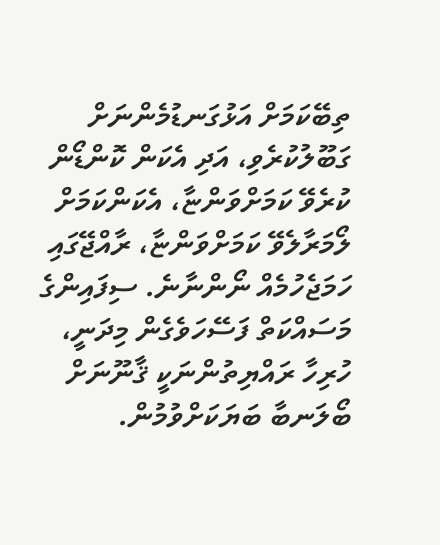ތިބޭކަމަށް އަޅުގަނޑުމެންނަށް ގަބޫލުކުރެވި، އަދި އެކަން ކޮންޑޯން ކުރެވޭ ކަމަށްވަންޏާ، އެކަންކަމަށް ލޯމަރާލެވޭ ކަމަށްވަންޏާ، ރާއްޖޭގައި ހަމަޖެހުމެއް ނޯންނާނެ. ސިފައިންގެ މަސައްކަތް ފަސޭހަވެގެން މިދަނީ، ހުރިހާ ރައްޔިތުންނަކީ ޤާނޫނަށް ބޯލަނބާ ބަޔަކަށްވުމުން.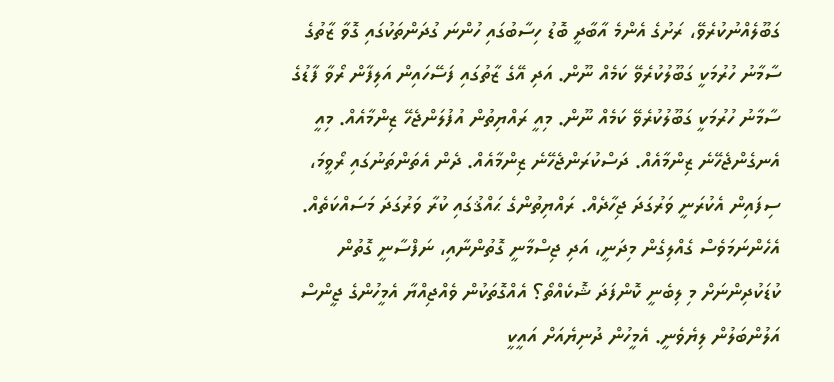ގަބޫލެއްނުކުރެވޭ، ރަށުގެ އެންމެ އާބާދީ ބޮޑު ހިސާބުގައި ހުންނަ ގުދަންތަކުގައި ގޮވާ ޒާތުގެ ސާމާނު ހުރުމަކީ ގަބޫލުކުރެވޭ ކަމެއް ނޫން. އަދި އޭގެ ޒާތުގައި ފަސޭހައިން އަލިފާން ރޯވާ ފާޑުގެ ސާމާނު ހުރުމަކީ ގަބޫލުކުރެވޭ ކަމެއް ނޫން. މިއީ ރައްޔިތުން އުފުލަންޖެހޭ ޒިންމާއެއް. މިއީ އެނގެންޖެހޭނެ ޒިންމާއެއް. ދަސްކުރަންޖެހޭނެ ޒިންމާއެއް. ދެން އެތަންތަނުގައި ރޯވީމަ، ސިފައިން އެކުރަނީ ވަރުގަދަ ޖިހާދެއް. ރައްޔިތުންގެ ޙައްޤުގައި ކުރާ ވަރުގަދަ މަސައްކަތެއް. އެހެންނަމަވެސް ގެއްލިގެން މިދަނީ، އަދި ޖިސްމާނީ ގޮތުންނާއި، ނަފްސާނީ ގޮތުން ކުޑަކުދިންނަށް މި ލިބެނީ ކޮންފަދަ ޝޮކެއްތޯ؟ އެއްގޮތަކުން ވެއްޖިއްޔާ އެމީހުންގެ ޖީންސް އަލުންބަލުން ލިޔެވެނީ. އެމީހުން ދުނިޔެއަށް އައީކީ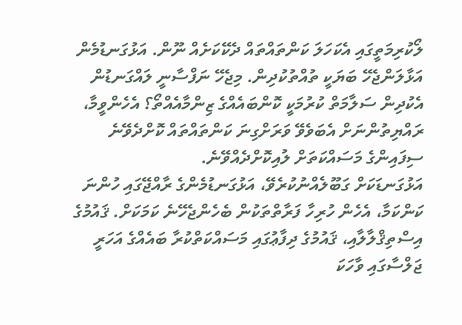ލޯކުރިމަތީގައި އެކަހަލަ ކަންތައްތައް ދެކޭކަށެއް ނޫން. އަޅުގަނޑުމެން އަޅާލަންޖެހޭ ބަޔަކީ ތުއްތުކުދިން. މިޖެހޭ ނަފްސާނީ ލައްގަނޑުން އެކުދިން ސަލާމަތް ކުރުމަކީ ކޮންބައެއްގެ ޒިންމާއެއްތޯ؟ އެހެންވީމާ، ރައްޔިތުންނަށް އެބަވެވޭ ވަރަށްގިނަ ކަންތައްތައް ކޮށްދެވޭނެ ސިފައިންގެ މަސައްކަތަށް ލުއިކޮށްދެއްވޭނެ.
އަޅުގަނޑަކަށް ގަބޫލެއްނުކުރެވޭ، އަޅުގަނޑުމެންގެ ރާއްޖޭގައި ހުންނަ ކަންކަމާ، އެހެން ހުރިހާ ފަރާތްތަކުން ބެހެންޖެހޭނެ ކަމަކަށް. ޤައުމުގެ އިސްތިޤްލާލާއި، ޤައުމުގެ ދިފާޢުގައި މަސައްކަތްކުރާ ބައެއްގެ އަހަރީ ޖަލްސާގައި ވާހަކަ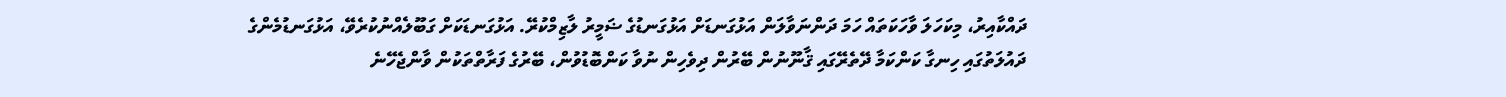ދައްކާއިރު، މިކަހަލަ ވާހަކަތައް ހަމަ ދަންނަވާލަން އަޅުގަނޑަށް އަޅުގަނޑުގެ ޟަމީރު ލާޒިމްކުރޭ. އަޅުގަނޑަކަށް ގަބޫލެއްނުކުރެވޭ، އަޅުގަނޑުމެންގެ ދައުލަތުގައި ހިނގާ ކަންކަމާ ދޭތެރޭގައި ޤާނޫނުން ބޭރުން ދިވެހިން ނުވާ ކަންބޮޑުވުން، ބޭރުގެ ފަރާތްތަކުން ވާންޖެހޭނެ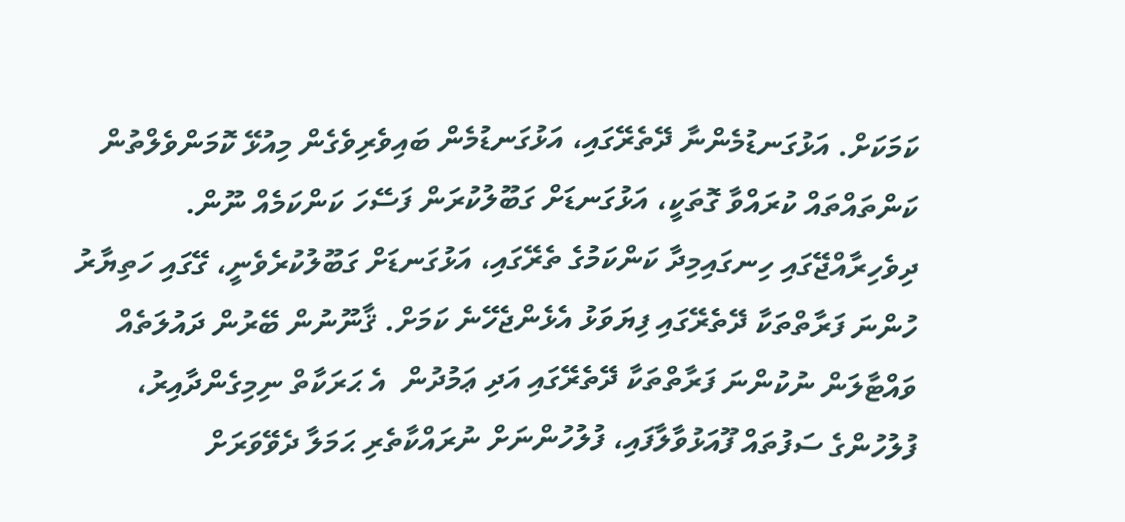ކަމަކަށް. އަޅުގަނޑުމެންނާ ދޭތެރޭގައި، އަޅުގަނޑުމެން ބައިވެރިވެގެން މިއުޅޭ ކޮމަންވެލްތުން ކަންތައްތައް ކުރައްވާ ގޮތަކީ، އަޅުގަނޑަށް ގަބޫލުކުރަން ފަސޭހަ ކަންކަމެއް ނޫން. ދިވެހިރާއްޖޭގައި ހިނގައިމިދާ ކަންކަމުގެ ތެރޭގައި، އަޅުގަނޑަށް ގަބޫލުކުރެވެނީ، ގޭގައި ހަތިޔާރު ހުންނަ ފަރާތްތަކާ ދޭތެރޭގައި ފިޔަވަޅު އެޅެންޖެހޭނެ ކަމަށް. ޤާނޫނުން ބޭރުން ދައުލަތެއް ވައްޓާލަން ނުކުންނަ ފަރާތްތަކާ ދޭތެރޭގައި އަދި ޢަމުދުން  އެ ޙަރަކާތް ނިމިގެންދާއިރު، ފުލުހުންގެ ސަފުތައް ފޫއަޅުވާލާފައި، ފުލުހުންނަށް ނުރައްކާތެރި ޙަމަލާ ދެވޭވަރަށް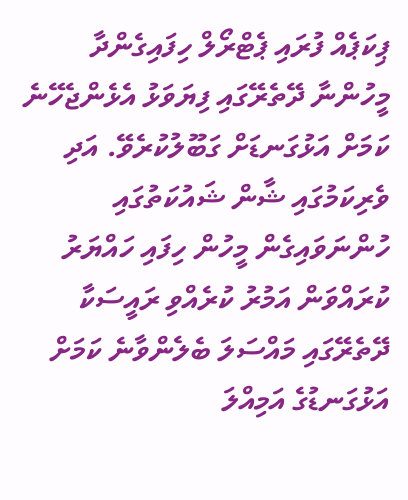ޕިކަޕެއް ފުރައި ޕެޓްރޯލް ހިފައިގެންދާ މީހުންނާ ދޭތެރޭގައި ފިޔަވަޅު އެޅެންޖެހޭނެ ކަމަށް އަޅުގަނޑަށް ގަބޫލުކުރެވޭ. އަދި ވެރިކަމުގައި ޝާން ޝައުކަތުގައި ހުންނަވައިގެން މީހުން ހިފައި ހައްޔަރު ކުރައްވަން އަމުރު ކުރެއްވި ރައީސަކާ ދޭތެރޭގައި މައްސަލަ ބެލެންވާނެ ކަމަށް އަޅުގަނޑުގެ އަމިއްލަ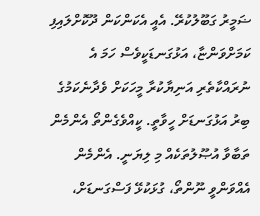ޟަމީރު ގަބޫލުކުރޭ. އެއީ އެކަންކަން ދޫކޮށްލައިފި ކަމަށްވަންޏާ، އަޅުގަނޑަކީވެސް ހަމަ އެ ނުރައްކާތެރި އަނިޔާކުރާ މީހަކަށް ވެދާނެކަމުގެ ބިރު އަޅުގަނޑަށް ހީވާތީ. ކީއްވެގެންތޯ އެންމެން ތަބާވާ އުޞޫލުތަކެއް މި ލިޔަނީ. އެންމެން އެއްވަންވީ ނޫންތޯ، ގުޅަކުޅޭ ފަސްގަނޑަށް،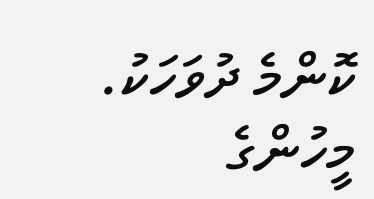ކޮންމެ ދުވަހަކު. މީހުންގެ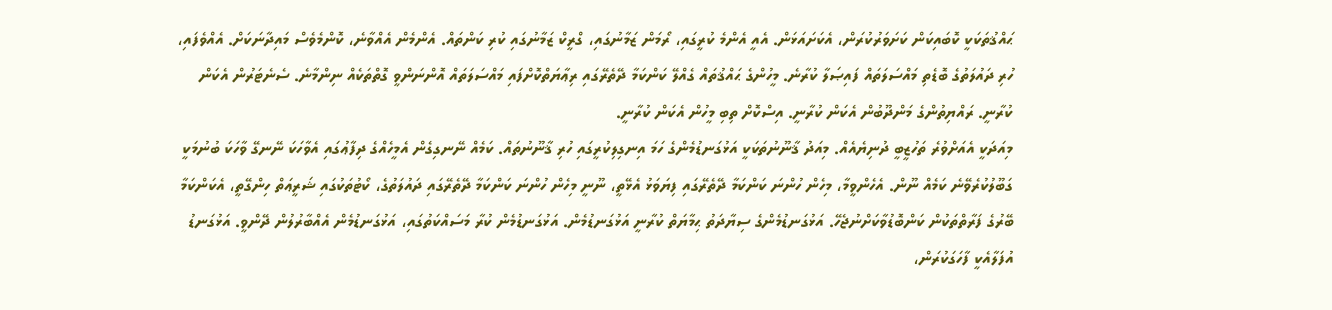ޙައްޤުތަކަކީ ކޮބައިކަން ކަށަވަރުކުރަން، އެކަށައަޅަން. އެއީ އެންމެ ކުރީގައި، ރޯމަން ޒަމާނުގައި، ގްރީކް ޒަމާނުގައި ކުރި ކަންތައް. އެންމެން އެއްވާނެ، ކޮންމެވެސް މައިދާނަކަށް. އެއްވެފައި، ހުރި ދައުލަތުގެ ބޮޑެތި މައްސަލަތައް ފައިޞަލާ ކުރާނެ. މީހުންގެ ޙައްޤުތައް ގެއްލޭ ކަންކަމާ ދޭތެރޭގައި ރިޢާޔަތްކޮށްފައި މައްސަލަތައް އޮންނަންވީ ގޮތްތަކެއް ނިންމާނެ. ސެނެޓަރުން އެކަން ކުރާނީ. ރައްޔިތުންގެ މަންދޫބުން އެކަން ކުރާނީ. އިސްކޮށް ތިބި މީހުން އެކަން ކުރާނީ.
މިއަދަކީ އެއަށްވުރެ ތަހުޒީބީ ދުނިޔެއެއް. މިއަދު ޤާނޫނުތަކަކީ އަޅުގަނޑުމެންގެ ހަމަ އިނގިލިކުރީގައި ހުރި ޤާނޫނުތައް. ކަމެއް ނޭނގިގެން އެމީހެއްގެ ދިފާޢުގައި އެވާހަކަ ނޭނގޭ ވާހަކަ ބުނުމަކީ ގަބޫލުކުރެވޭނެ ކަމެއް ނޫން. އެހެންވީމާ، މިހެން ހުންނަ ކަންކަމާ ދޭތެރޭގައި ފިޔަވަޅު އެޅޭތީ، ނޫނީ މިހެން ހުންނަ ކަންކަމާ ދޭތެރޭގައި ދައުލަތުގެ، ކޯޓުތަކުގައި ޝަރީޢަތް ހިންގޭތީ، އެކަންކަމާ ބޭރުގެ ފަރާތްތަކުން ކަންބޮޑުވާކަށްނުޖެހޭ. އަޅުގަނޑުމެންގެ ސިޔާދަތު ޙިމާޔަތް ކުރާނީ އަޅުގަނޑުމެން. އަޅުގަނޑުމެން ކުރާ މަސައްކަތުގައި، އަޅުގަނޑުމެން އެއްބާރުލުން ދޭންވީ. އަޅުގަނޑު އުފަލާއެކީ ފާހަގަކުރަން،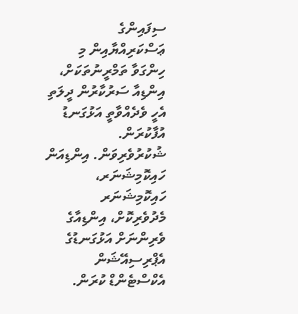ސިފައިންގެ ޢަސްކަރިއްޔާއިން މި ހިންގަވާ ތަމްރީނުތަކަށް، އިންޑިއާ ސަރުކާރުން ދީލަތި އެހީ ވެދެއްވާތީ އަޅުގަނޑު އުފާކުރަން. ޝުކުރުވެރިވަން. އިންޑިއަން ހައިކޮމިޝަނަރ، ހައިކޮމިޝަނަރ މެދުވެރިކޮށް، އިންޑިއާގެ ވެރިންނަށް އަޅުގަނޑުގެ އެޕްރިސިއޭޝަން އެކްސްޓެންޑް ކުރަން.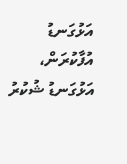އަޅުގަނޑު އުފާކުރަން، އަޅުގަނޑު ޝުކުރު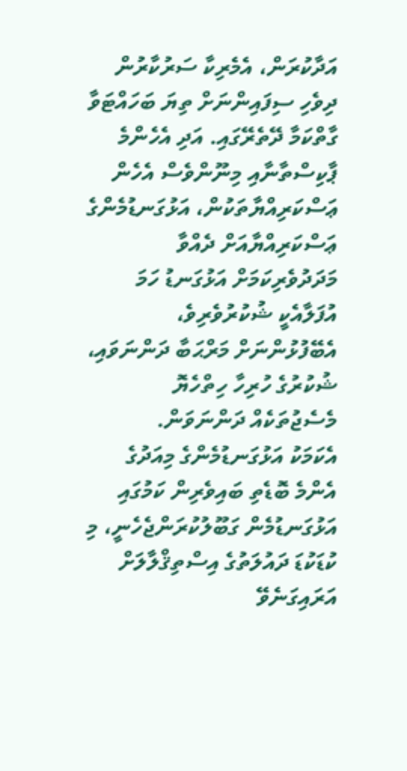އަދާކުރަން، އެމެރިކާ ސަރުކާރުން ދިވެހި ސިފައިންނަށް ތިޔަ ބަހައްޓަވާ ގާތްކަމާ ދޭތެރޭގައި. އަދި އެހެންމެ ޕާކިސްތާނާއި މިނޫންވެސް އެހެން ޢަސްކަރިއްޔާތަކުން، އަޅުގަނޑުމެންގެ ޢަސްކަރިއްޔާއަށް ދެއްވާ މަދަދުވެރިކަމަށް އަޅުގަނޑު ހަމަ އުފަލާއެކީ ޝުކުރުވެރިވެ، އެބޭފުޅުންނަށް މަރްޙަބާ ދަންނަވައި، ޝުކުރުގެ ހުރިހާ ހިތްހެޔޮ މެސެޖުތަކެއް ދަންނަވަން.
އެކަމަކު އަޅުގަނޑުމެންގެ މިއަދުގެ އެންމެ ބޮޑެތި ބައިވެރިން ކަމުގައި އަޅުގަނޑުމެން ގަބޫލުކުރަންޖެހެނީ، މި ކުޑަކުޑަ ދައުލަތުގެ އިސްތިޤްލާލަށް އަރައިގަނެވޭ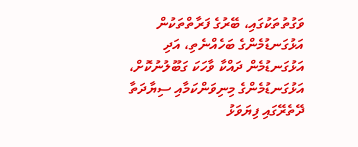ވަގުތުތަކުގައި، ބޭރުގެ ފަރާތްތަކުން އަޅުގަނޑުމެންގެ ބަހެއްނެތި، އަދި އަޅުގަނޑުމެން ދައްކާ ވާހަކަ ގަބޫލުނުކޮށް، އަޅުގަނޑުމެންގެ މިނިވަންކަމާއި ސިޔާދަތާ ދޭތެރޭގައި ފިޔަވަޅު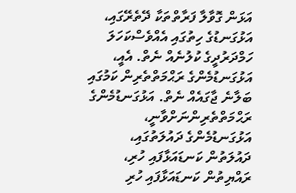އަޅަން ގޮވާލާ ފަރާތްތަކާ ދޭތެރޭގައި، އަޅުގަނޑުގެ ހިތުގައި އެއްވެސްކަހަލަ ހަމްދަރުދީގެ ކުލުނެއް ނެތް. އެއީ، އަޅުގަނޑުމެންގެ ރަޙްމަތްތެރިން ކަމުގައި ބަލާނެ ޖާގައެއް ނެތް. އަޅުގަނޑުމެންގެ ރަޙްމަތްތެރިންނަށްވާނީ، އަޅުގަނޑުމެންގެ ދައުލަތުގައި، ދައުލަތުން ކަނޑައަޅާފައި ހުރި، ރައްޔިތުން ކަނޑައަޅާފައި ހުރި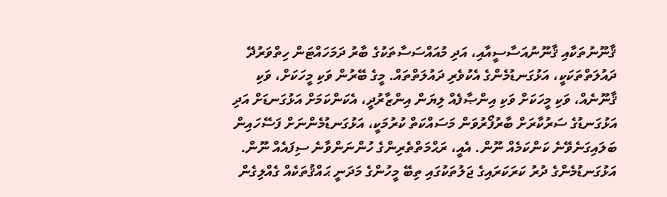ޤާނޫނުތަކާއި ޤާނޫނުއަސާސީއާއި، އަދި މުއައްސަސާތަކުގެ ބާރު ދަމަހައްޓަން ހިތްވަރުދޭ ދައުލަތްތަކަކީ، އަޅުގަނޑުމެންގެ އެކުވެރި ދައުލަތްތައް. މީގެ ބޭރުން ވަކި މީހަކަށް، ވަކި ޤާނޫނެއް، ވަކި މީހަކަށް ވަކި އިންޞާފެއް ލިޔަން އިންޒާރުދީ، އެކަންކަމަށް އަޅުގަނޑަށް އަދި އަޅުގަނޑުގެ ސަރުކާރަށް ބާރުފޯރުވަން މަސައްކަތް ކުރުމަކީ، އަޅުގަނޑުމެންނަށް ފަސޭހައިން ބަލައިގަނެވޭނެ ކަންކަމެއް ނޫން. އެއީ، ރަޙްމަތްތެރިންގެ ހުންނަންވާނެ ސިފައެއް ނޫން.
އަޅުގަނޑުމެންގެ ދުރު ކަރަކަރައިގެ ޖަލުތަކުގައި ތިބޭ މީހުންގެ މަދަނީ ޙައްޤުތަކެއް ގެއްލިގެން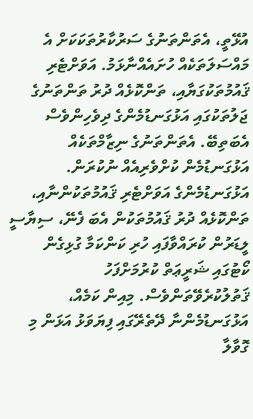އުޅޭތީ، އެތަންތަނުގެ ސަރުކާރުތަކަކަށް އެ މައްސަލަތަކެއް ހުށައެއްނާޅަމު. އަވަށްޓެރި ޤައުމުތަކުގަޔާއި، ތަންކޮޅެއް ދުރު ތަންތަނުގެ ޖަލުތަކުގައި އަޅުގަނޑުމެންގެ ދިވެހިންވެސް އެބަތިބޭ. އެތަންތަނުގެ ނިޒާމްތަކެއް އަޅުގަނޑުމެން ކުށްވެރިއެއް ނުކުރަން. އަޅުގަނޑުމެންގެ އަވަށްޓެރި ޤައުމުތަކުންނާއި، ތަންކޮޅެއް ދުރު ޤައުމުތަކުން އެބަ ފެނޭ، ސިޔާސީ ލީޑަރުން ކުރައްވާފައި ހުރި ކަންކަމާ ގުޅިގެން ކޯޓުގައި ޝަރީޢަތް ކުރުމަށްފަހު ޤަތުލުކުރެވޭތަންވެސް. މިއިން ކަމެއް، އަޅުގަނޑުމެންނާ ދޭތެރޭގައި ފިޔަވަޅު އަޅަން މި ގޮވާލާ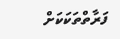ފަރާތްތަކަކަށް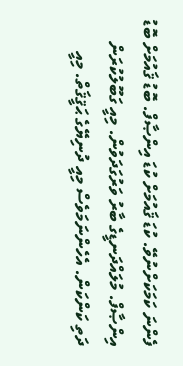ފެންނަ ކަމަކަށްނުވޭ. ކުޑަ ޤައުމަށް ކުޑަ އިންޞާފް. ބޮޑު ޤައުމަށް ބޮޑު އިންޞާފް. މުލައްދަނޑީގެ ބާރު ވަރުގަދަވުން. މިއީ ގަބޫލުކުރަން ދަތި ކަންކަން. އެހެންނަމަވެސް މިއީ ދުނިޔޭގެ ޙަޤީޤަތް. މިއީ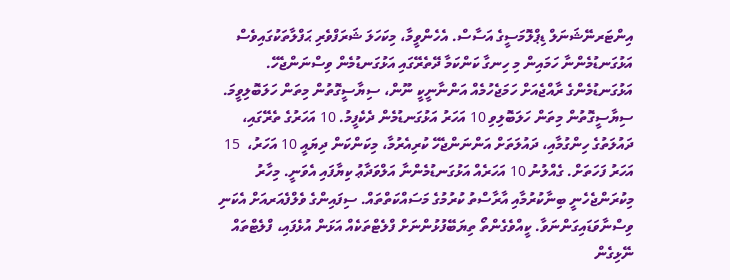އިންޓަރނޭޝަނަލް ޑިޕްލޮމަސީގެ އަސާސް. އެހެންވީމާ، މިކަހަލަ ޝަރަފްވެރި ޙަފްލާތަކުގައިވެސް އަޅުގަނޑުމެންނާ ހަމައިން މި ހިނގާ ކަންކަމާ ދޭތެރޭގައި އަޅުގަނޑުމެން ވިސްނަންޖެހޭ. އަޅުގަނޑުމެންގެ ރާއްޖެއަށް ހަމަޖެހުމެއް އަންނާނީކީ ނޫން، ސިޔާސީގޮތުން މިތަން ހަލަބޮލިވީމަ.
ސިޔާސީގޮތުން މިތަން ހަލަބޮލިވި 10 އަހަރު އަޅުގަނޑުމެން ދެކެފީމު. 10 އަހަރުގެ ތެރޭގައި، ދައުލަތުގެ ހިންގުމާއި، ދައުލަތަށް އަންނަންޖެހޭ ކުރިއެރުމާ، މިކަންކަން ދިޔައީ 10 އަހަރު،  15 އަހަރު ފަހަތަށް. ގެއްލުނު 10 އަހަރެއް އަޅުގަނޑުމެންނާ އަލްވަދާޢު ކިޔާފައި އެވަނީ. މިހާރު މިކުރަންޖެހެނީ ބިނާކުރުމާއި އާރާސްތު ކުރުމުގެ މަސައްކަތްތައް. ސިފައިންގެ ވެލްފެއަރއަށް އެކަނި ވިސްނާވަޑައިގަންނަވާ. ކީއްވެގެންތޯ ތިޔަބޭފުޅުންނަށް ފްލެޓްތަކެއް އަޅަން އުޅެފައި، ފްލެޓްތައް ނޭޅިގެން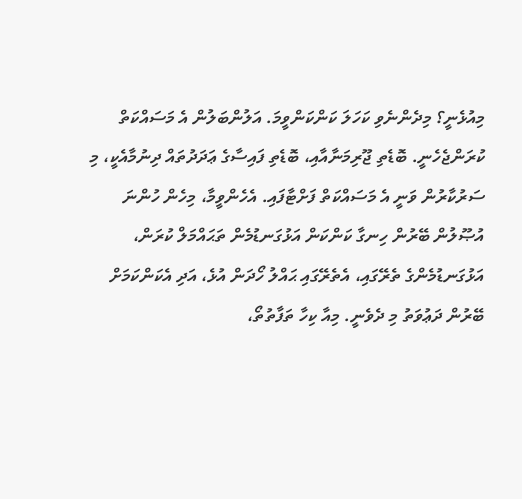މިއުޅެނީ؟ މިދެންނެވި ކަހަލަ ކަންކަންވީމަ. އަލުންބަލުން އެ މަސައްކަތް ކުރަންޖެހެނީ. ބޮޑެތި ޖޫރިމަނާއާއި، ބޮޑެތި ފައިސާގެ ޢަދަދުތައް ދިނުމާއެކީ، މި ސަރުކާރުން ވަނީ އެ މަސައްކަތް ފަށްޓާފައި. އެހެންވީމާ، މިހެން ހުންނަ އުޞޫލުން ބޭރުން ހިނގާ ކަންކަން އަޅުގަނޑުމެން ތަޙައްމަލް ކުރަން، އަޅުގަނޑުމެންގެ ތެރޭގައި، އެތެރޭގައި ޙައްލު ހޯދަން އުޅެ، އަދި އެކަންކަމަށް ބޭރުން ދަޢުވަތު މި ދެވެނީ. މިއާ ކިހާ ތަފާތުތޯ،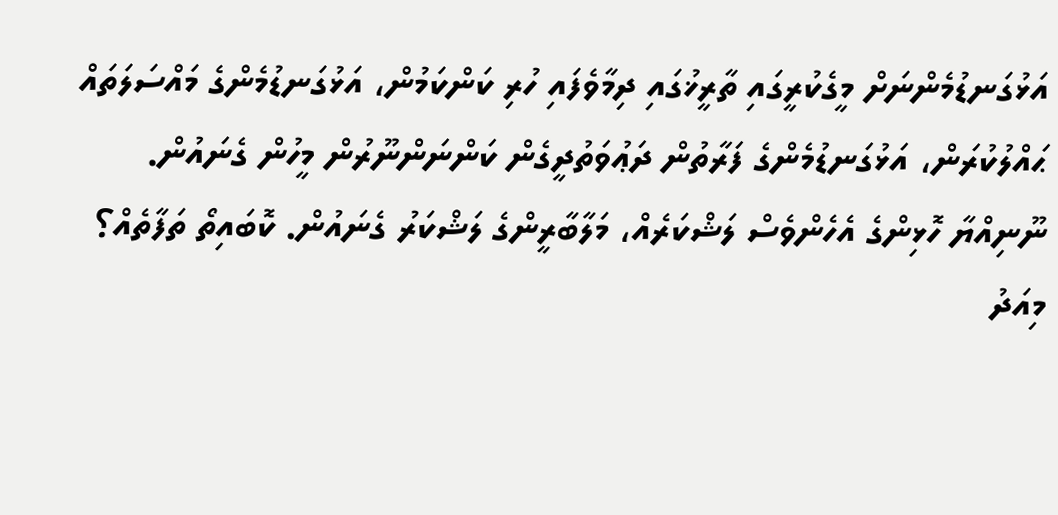އަޅުގަނޑުމެންނަށް މީގެކުރީގައި ތާރީޚުގައި ދިމާވެފައި ހުރި ކަންކަމުން، އަޅުގަނޑުމެންގެ މައްސަލަތައް ޙައްލުކުރަން، އަޅުގަނޑުމެންގެ ފަރާތުން ދަޢުވަތުދީގެން ކަންނަންނޫރުން މީހުން ގެނައުން. ނޫނިއްޔާ ހޮޅިންގެ އެހެންވެސް ލަޝްކަރެއް، މަލާބާރީންގެ ލަޝްކަރު ގެނައުން. ކޮބައިތޯ ތަފާތެއް؟ މިއަދު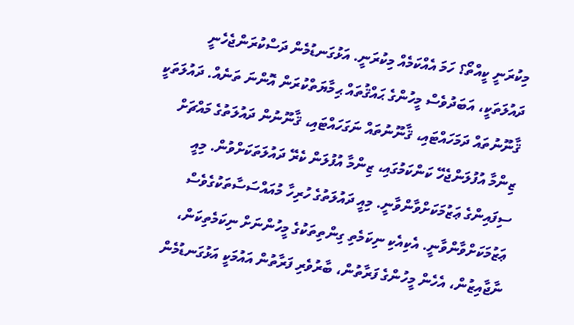މިކުރަނީ ކީއްތޯ؟ ހަމަ އެއްކަމެއް މިކުރަނީ. އަޅުގަނޑުމެން ދަސްކުރަންޖެހެނީ ދައުލަތަކީ، އަބަދުވެސް މީހުންގެ ޙައްޤުތައް ޙިމާޔަތްކުރަން އޮންނަ ތަނެއް. ދައުލަތަކީ ޤާނޫނުތައް ދަމަހައްޓައި، ޤާނޫނުތައް ނަގަހައްޓައި، ޤާނޫނުން ދައުލަތުގެ މައްޗަށް ޒިންމާ އުފުލަންޖެހޭ ކަންކަމުގައި، ޒިންމާ އުފުލަން ކެރޭ ދައުލަތަކަށްވުން. މިއީ ސިފައިންގެ ޢަޒުމަކަށްވާންވާނީ. މިއީ ދައުލަތުގެ ހުރިހާ މުއައްސަސާތަކުގެވެސް ޢަޒުމަކަށްވާންވާނީ. އެކިއެކި ނިކަމެތި ގިންތިތަކުގެ މީހުންނަށް ނިކަމެތިކަން، ނާޖާއިޒުން، އެހެން މީހުންގެ ފަރާތުން، ބާރުވެރި ފަރާތުން އައުމަކީ އަޅުގަނޑުމެން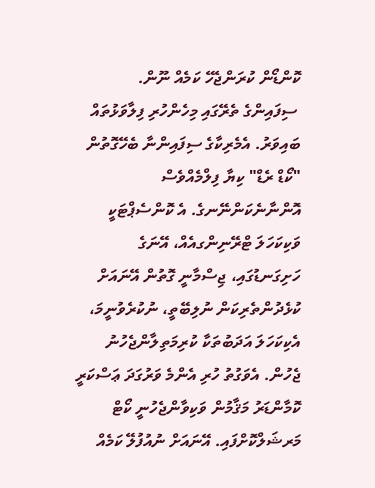ކޮންޑޯން ކުރަންޖެހޭ ކަމެއް ނޫން.
 ސިފައިންގެ ތެރޭގައި މިހެންހުރި ފިލާވަޅުތައް ބައިވަރު. އެމެރިކާގެ ސިފައިންނާ ބެހޭގޮތުން "ކޯޑް ރެޑް" ކިޔާ ފިލްމެއްވެސް އޮންނާނެކަންނޭނގެ. އެ ކޮންސެޕްޓަކީ ވަކިކަހަލަ ޓްރޭނިންގއެއް، އޭނަގެ ހަށިގަނޑުގައި، ޖިސްމާނީ ގޮތުން އޭނައަށް ކުޅެދުންތެރިކަން ނުލިބޭތީ، ނުކުރެވުނީމަ، އެކިކަހަލަ އަދަބުތަކާ ކުރިމަތިލާންޖެހުނު ޖެހުން. އެވަގުތު ހުރި އެންމެ ވަރުގަދަ ޢަސްކަރީ ކޮމާންޑަރު މަޤާމުން ވަކިވާންޖެހުނީ ކޯޓް މަރޝަލްކޮށްފައި. އޭނައަށް ނުއުފުލޭ ކަމެއް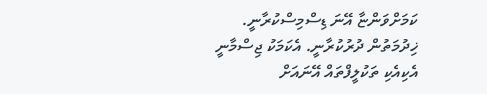ކަމަށްވަންޏާ އޭނަ ޑިސްމިސްކުރާނީ. ޚިދުމަތުން ދުރުކުރާނީ. އެކަމަކު ޖިސްމާނީ އެކިއެކި ތަކުލީފްތައް އޭނައަށް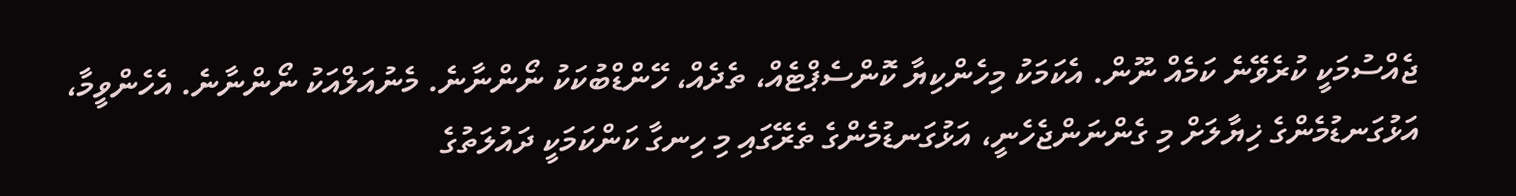ޖެއްސުމަކީ ކުރެވޭނެ ކަމެއް ނޫން. އެކަމަކު މިހެންކިޔާ ކޮންސެޕްޓެއް، ތެދެއް، ހޭންޑްބުކަކު ނޯންނާނެ. މެނުއަލްއަކު ނޯންނާނެ. އެހެންވީމާ، އަޅުގަނޑުމެންގެ ޚިޔާލަށް މި ގެންނަންޖެހެނީ، އަޅުގަނޑުމެންގެ ތެރޭގައި މި ހިނގާ ކަންކަމަކީ ދައުލަތުގެ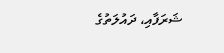ޝަރަފާއި، ދައުލަތުގެ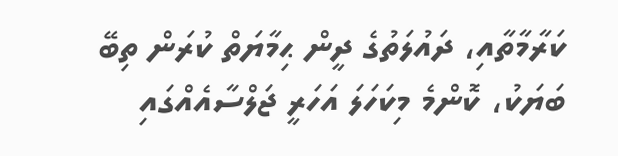ކަރާމާތާއި، ދައުލަތުގެ ދީން ޙިމާޔަތް ކުރަން ތިބޭ ބަޔަކު، ކޮންމެ މިކަހަލަ އަހަރީ ޖަލްސާއެއްގައި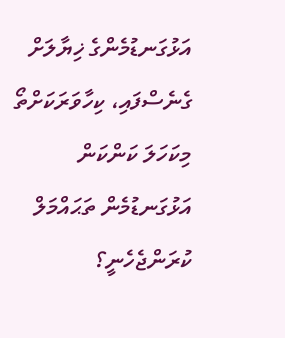އަޅުގަނޑުމެންގެ ޚިޔާލަށް ގެނެސްފައި، ކިހާވަރަކަށްތޯ މިކަހަލަ ކަންކަން އަޅުގަނޑުމެން ތަޙައްމަލް ކުރަންޖެހެނީ؟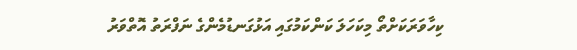ކިހާވަރަކަށްތޯ މިކަހަލަ ކަންކަމުގައި އަޅުގަނޑުމެންގެ ނަފްރަތު އޮތްވަރު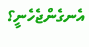އެނގެންޖެހެނީ؟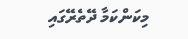މިކަންކަމާ ދޭތެރޭގައި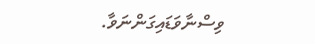ވިސްނާވަޑައިގަންނަވާ.